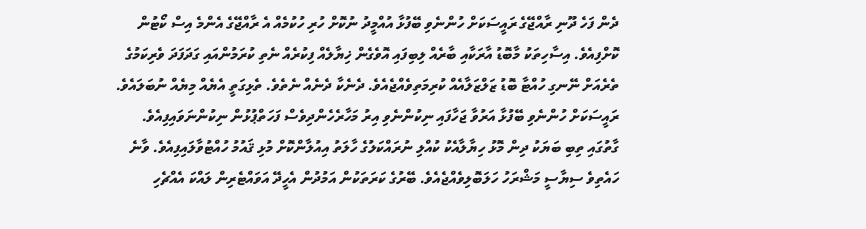ދެން ފަހެ ދޫނި ރާއްޖޭގެ ރައީސަކަށް ހުންނެވި ބޭފުޅާ އުއްމީދު ނުކޮށް ހުރި ހުކުމެއް އެ ރާއްޖޭގެ އެންމެ އިސް ކޯޓުން ކޮށްފިއެވެ. އިސާހިތަކު މާބޮޑު އާރަކާއި ބާރެއް ލިބިފައި އޮވެގެން ޚިޔާލެއް ފިކުރެއް ނެތި ކުރަމުންއައި ގަދަފަދަ ވެރިކަމުގެ ތެރެއަށް ނޭނގި ހުއްޓާ ބޮޑު ޒަލްޒަލާއެއް ކުރިމަތިވެއްޖެއެވެ. ދެނެކާ ދެނެއް ނެތެވެ. ތެޅިގަތީ އެޔެއް މިޔެއް ނުބަލައެވެ. ރައީސަކަށް ހުންނެވި ބޭފުޅާ އަރުވާ ޖަހާފައި ނިކުންނެވި އިރު މަހާރެހެންދިވެސް ފަހަތްޕުޅުން ނިކުންނަވައިފިއެވެ. ގާތުގައި ތިބި ބަޔަކު ދިން މޮޅު ހިޔާލާއެކު ކުއްލި ނުރައްކަލުގެ ހާލަތު އިއުލާންކޮށް މުޅި ޤައުމު ހުއްޓުވާލައިފިއެވެ. ވާނެ ހައެތިވެ ސިޔާސީ މަޝްރަހު ހަލަބޮލިވެއްޖެއެވެ. ބޭރުގެ ކަރަތަކުން އަމުދުން އެހީދޭ އަވައްޓެރިން ލައްކަ އެއްޗެހި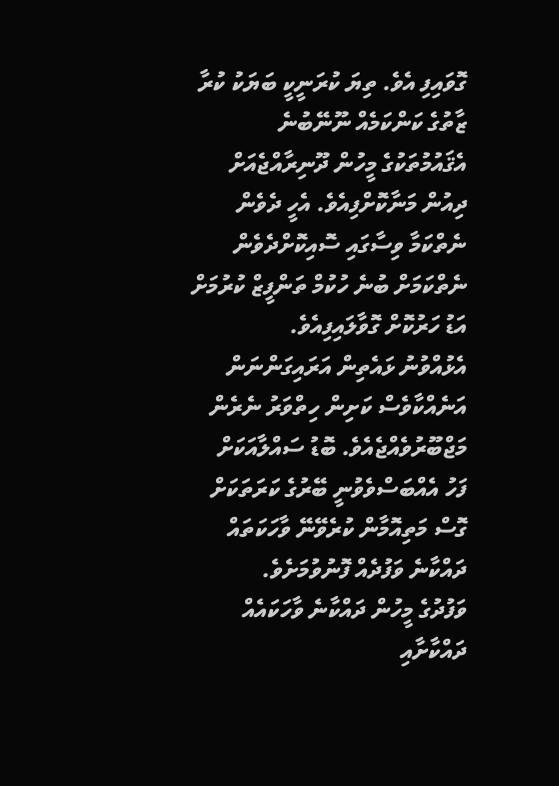ގޮވައިފި އެވެ. ތިޔަ ކުރަނީކީ ބަޔަކު ކުރާ ޒާތުގެ ކަންކަމެއް ނޫނޭބުނެ އެޤައުމުތަކުގެ މީހުން ދޫނިރާއްޖެއަށް ދިއުން މަނާކޮށްފިއެވެ. އެހީ ދެވެން ނެތްކަމާ ވިސާގައި ސޮއިކޮށްދެވެން ނެތްކަމަށް ބުނެ ހުކުމް ތަންފީޒް ކުރުމަށް އަޑު ހަރުކޮށް ގޮވާލައިފިއެވެ.
އެޅުއްވުނު ޅައެތިން އަރައިގަންނަން އަނެއްކާވެސް ކަށިން ހިތްވަރު ނެރެން މަޖްބޫރުވެއްޖެއެވެ. ބޮޑު ސައްލާއަކަށް ފަހު އެއްބަސްވެވުނީ ބޭރުގެ ކަރަތަކަށް ގޮސް މަތިއޮމާން ކުރެވޭނޭ ވާހަކަތައް ދައްކާނެ ވަފުދެއް ފޮނުވުމަށެވެ.
ވަފުދުގެ މީހުން ދައްކާނެ ވާހަކައެއް ދައްކާށާއި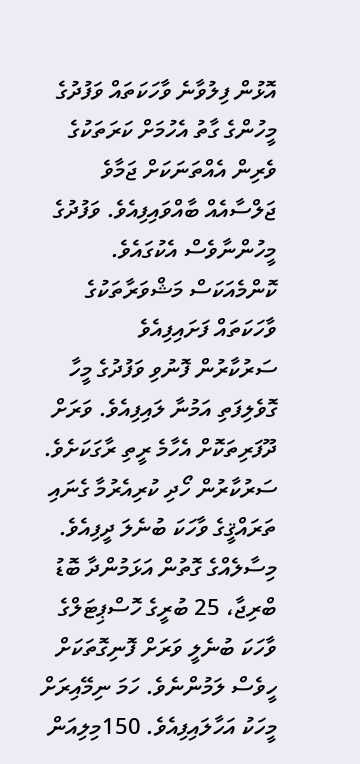އޮޅުން ފިލުވާނެ ވާހަކަތައް ވަފުދުގެ މީހުންގެ ގާތު އެހުމަށް ކަރަތަކުގެ ވެރިން އެއްތަނަކަށް ޖަމާވެ ޖަލްސާއެއް ބާއްވައިފިއެވެ. ވަފުދުގެ މީހުންނާވެސް އެކުގައެވެ. ކޮންމެއަކަސް މަޝްވަރާތަކުގެ ވާހަކަތައް ފަށައިފިއެވެ
ސަރުކާރުން ފޮނުވި ވަފުދުގެ މީހާ ގޮވެލިފަތި އަމުނާ ލައިފިއެވެ. ވަރަށް ދޫފަރިތަކޮށް އެހާމެ ރީތި ރާގަކަށެވެ. ސަރުކާރުން ހޯދި ކުރިއެރުމާ ގެނައި ތަރައްޤީގެ ވާހަކަ ބުނެލަ ދީފިއެވެ. މިސާލެއްގެ ގޮތުން އަޅަމުންދާ ބޮޑު ބްރިޖާ، 25 ބުރީގެ ހޮސްޕިޓަލްގެ ވާހަކަ ބުނެލީ ވަރަށް ފޮނިގޮތަކަށް ހީވެސް ލަމުންނެވެ. ހަމަ ނިމޭއިރަށް މީހަކު އަހާލައިފިއެވެ. 150މިލިއަން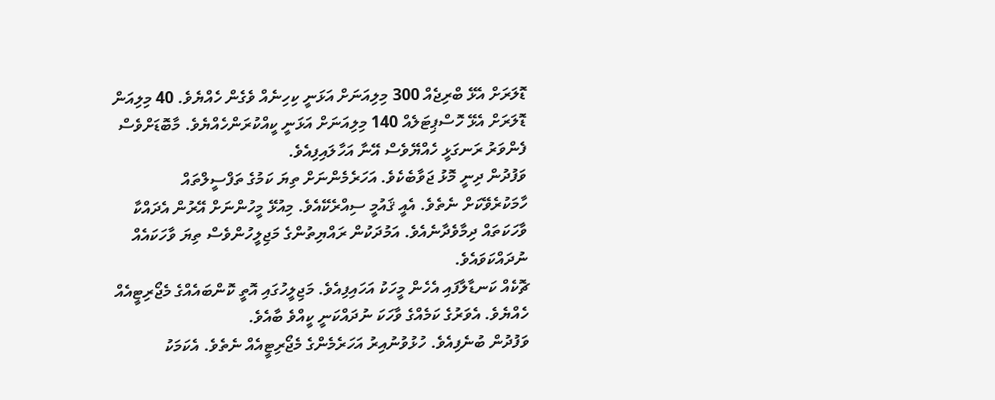ޑޮލަރަށް އެޅޭ ބްރިޖެއް 300 މިލިއަނަށް އަޅަނީ ކިހިނެއް ވެގެން ހެއްޔެވެ. 40 މިލިއަން ޑޮލަރަށް އެޅޭ ހޮސްޕިޓަލެއް 140 މިލިއަނަށް އަޅަނީ ކީއްކުރަންހެއްޔެވެ. މާބޮޑަށްވެސް ފެންވަރު ރަނގަޅީ ހެއްޔޭވެސް އޭނާ އަހާލައިފިއެވެ.
ވަފުދުން ދިނީ މޮޅު ޖަވާބެކެވެ. އަހަރެމެންނަށް ތިޔަ ކަމުގެ ތަފްސީލްތައް ހާމަކުރެވޭކަށް ނެތެވެ. އެއީ ޤައުމީ ސިއްރެކޭއެވެ. މިއުޅޭ މީހުންނަށް އޭރުން އެދައްކާ ވާހަކަތައް ދިމާވެދާނެއެވެ. އަމުދަކުން ރައްޔިތުންގެ މަޖިލީހުންވެސް ތިޔަ ވާހަކައެއް ނުދައްކަވައެވެ.
ޗޮކެއް ކަނޑާލާފައި އެހެން މީހަކު އަހައިފިއެވެ. މަޖިލީހުގައި އޮތީ ކޮންބައެއްގެ މެޖޯރިޓީއެއް ހެއްޔެވެ. އެވަރުގެ ކަމެއްގެ ވާހަކަ ނުދައްކަނީ ކީއްވެ ބާއެވެ.
ވަފުދުން ބުނެފިއެވެ. ހުޅުވުނުއިރު އަހަރެމެންގެ މެޖޯރިޓީއެއް ނެތެވެ. އެކަމަކު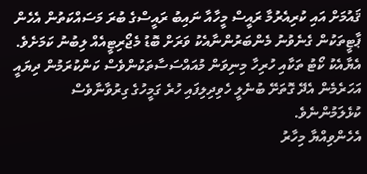ޤައުމަށް އައި ކުރިއެރުމާ ރައީސް މީހާއާ ނައިބު ރައީސްގެ ބުރަ މަސައްކަތުން އެހެން ޕާޓީތަކުން ގެނެވުނު މެންބަރުންނާއެކު ވަރަށް ބޮޑު މެޖޯރިޓީއެއް ލިބުނު ކަމަށެވެ. އެޔާއެކު ކޯޓު ތަކާއި ހުރިހާ މިނިވަން މުއައްސަސާތަކުންވެސް ކަންކުރަމުން ދިޔައީ އަހަރެމެން އެދޭ ގޮތަށޭ ބުނެލީ ހެވިދިލިފައި ހުރެ ގަމީހުގެ ގިރުވާނާވެސް ކުޅެލަމުންނެވެ.
އެހެންވިއްޔާ މިހާރު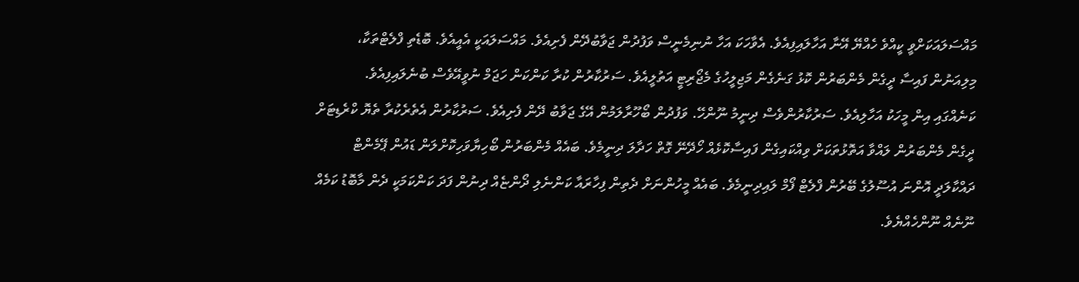މައްސަލައަކަށްވީ ކީއްވެ ހެއްޔޭ އޭނާ އަހާލައިފިއެވެ. އެވާހަކަ އަހާ ނުނިމެނީސް ވަފުދުން ޖަވާބުދޭން ފެށިއެވެ. މައްސަލައަކީ އެއީއެވެ. ބޮޑެތި ފްލެޓްތަކާ، މިލިއަނުން ފައިސާ ދީގެން މެންބަރުން ކޮޅު ގަނެގެން މަޖިލީހުގެ މެޖޯރިޓީ އަތުލީއެވެ. ސަރުކާރުން ކުރާ ކަންކަން ހަޖަމް ނުވީއޭވެސް ބުނެލައިފިއެވެ.
ކަނެއްގައި އިން މީހަކު އަހާލިއެވެ. ސަރުކާރުންވެސް ދިނީމު ނޫންހޭ. ވަފުދުން ބޯހޫރާލަމުން އޭގެ ޖަވާބު ދޭން ފެށިއެވެ. ސަރުކާރުން އެތެރެކުރާ ތެޔޮ ކްރެޑިޓަށް ދީގެން މެންބަރުން ލައްވާ އަތޮޅުތަކަށް ވިއްކައިގެން ފައިސާކޮޅެއް ހޯދޭނޭ ގޮތް ހަދާލަ ދިނީމެވެ. ބައެއް މެންބަރުން ބޯހިޔާވަހިކޮށްލަން ޑައުން ޕޭމެންޓް ދައްކާލަދީ އޮންނަ އުސޫލުގެ ބޭރުން ފްލެޓް ފޯމް ލައިދިނީމެވެ. ބައެއް މީހުންނަށް ދެތިން ފިހާރައާ ކަންނެލި ދޯންޏެއް ދިނުން ފަދަ ކަންކަމަކީ ދެން މާބޮޑު ކަމެއް ނޫނެއް ނޫންހެއްޔެވެ.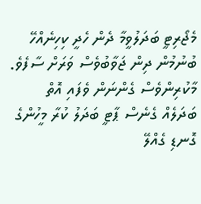މެޖޯރިޓީ ބަދަލުވީމާ ދެން ހެދީ ކިހިނެއްހޭ ބުނުމުން ދިން ޖަވާބުވެސް ވަރަށް ސާފެވެ. މާކުރިންވެސް ގެންނަން ވެފައި އޮތް ބަދަލެއް ގެނެސް ޕާޓީ ބަދަލު ކުރާ މީހުންގެ ގޮނޑި ގެއްލޭ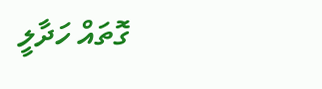ގޮތައް ހަދާލީ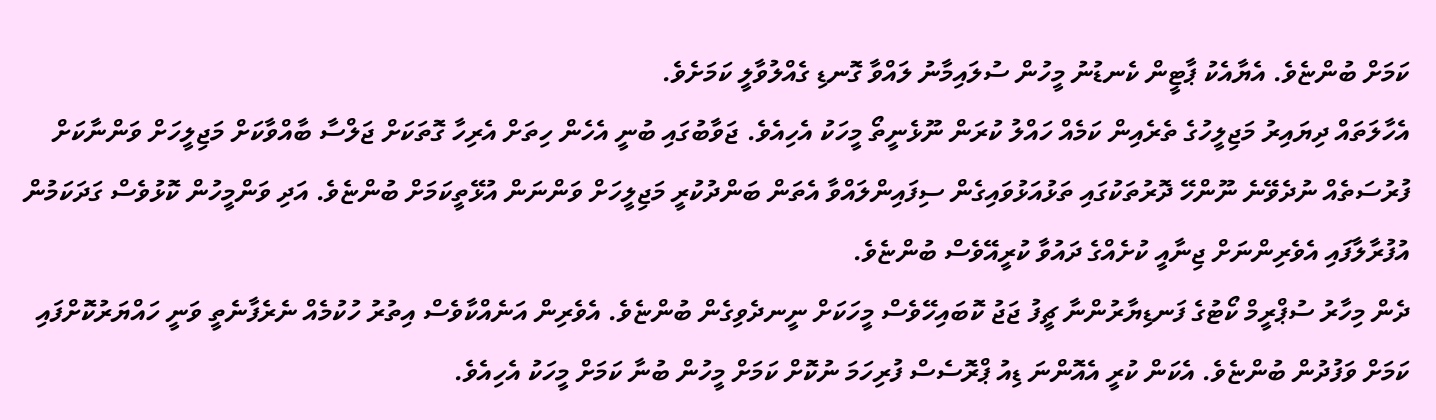ކަމަށް ބުންޏެވެ. އެޔާއެކު ޕާޓީން ކެނޑުނު މީހުން ސުލައިމާނު ލައްވާ ގޮނޑި ގެއްލުވާލީ ކަމަށެވެ.
އެހާލަތައް ދިޔައިރު މަޖިލީހުގެ ތެރެއިން ކަމެއް ހައްލު ކުރަން ނޫޅެނީތޯ މީހަކު އެހިއެވެ. ޖަވާބުގައި ބުނީ އެހެން ހިތަށް އެރިހާ ގޮތަކަށް ޖަލްސާ ބާއްވާކަށް މަޖިލީހަށް ވަންނާކަށް ފުރުސަތެއް ނުދެވޭނެ ނޫންހޭ ދޮރުތަކުގައި ތަޅުއަޅުވައިގެން ސިފައިންލައްވާ އެތަން ބަންދުކުރީ މަޖިލީހަށް ވަންނަން އުޅޭތީކަމަށް ބުންޏެވެ. އަދި ވަންމީހުން ކޮޅުވެސް ގަދަކަމުން އުފުރާލާފައި އެވެރިންނަށް ޖިނާއީ ކުށެއްގެ ދައުވާ ކުރީއޭވެސް ބުންޏެވެ.
ދެން މިހާރު ސުޕްރީމް ކޯޓުގެ ފަނޑިޔާރުންނާ ޗީފު ޖަޖު ކޮބައިހޭވެސް މީހަކަށް ނީނދެވިގެން ބުންޏެވެ. އެވެރިން އަނެއްކާވެސް އިތުރު ހުކުމެއް ނެރެފާނެތީ ވަނީ ހައްޔަރުކޮށްފައި ކަމަށް ވަފުދުން ބުންޏެވެ. އެކަން ކުރީ އެއޮންނަ ޑިއު ޕްރޮސެސް ފުރިހަމަ ނުކޮށް ކަމަށް މީހުން ބުނާ ކަމަށް މީހަކު އެހިއެވެ.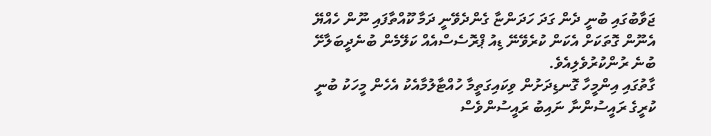ޖަވާބުގައި ބުނީ ދެން ގަދަ ހަދަންޏާ ގެންދެވޭނީ ދަމާ ކޫއްތާފައި ނޫން ހެއްޔޭ އެނޫން ގޮތަކަށް އެކަން ކުރެވޭނޭ ޑިއު ޕްރޮސެސްއެއް ކަލޭމެން ބުނެދީބަލާށޭ ބުނެ ރުންކުރުވެލިއެވެ.
ގާތުގައި އިންމީހާ ގޮނޑިދަށުން ވިކައިގަތީމާ ހުއްޓާލުމާއެކު އެހެން މީހަކު ބުނީ ކުރީގެ ރައީސުންނާ ނައިބު ރައީސުންވެސް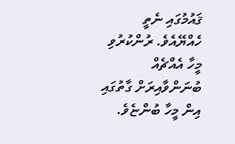ޤައުމުގައި ނެތީ ހެއްޔޭއެވެ. ރުންކުރުވި މީހާ އެއްޗެއް ބުނަންވާއިރަށް ގާތުގައި އިން މީހާ ބުންޏެވެ.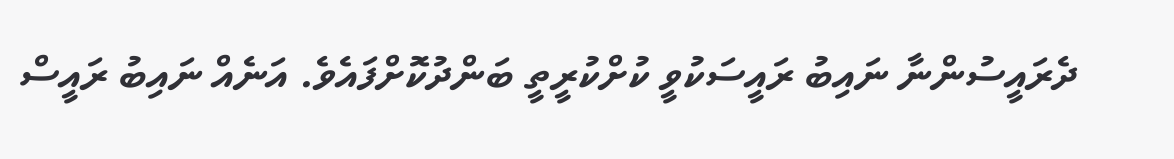ދެރައީސުންނާ ނައިބު ރައީސަކުވީ ކުށްކުރީތީ ބަންދުކޮށްފައެވެ. އަނެއް ނައިބު ރައީސް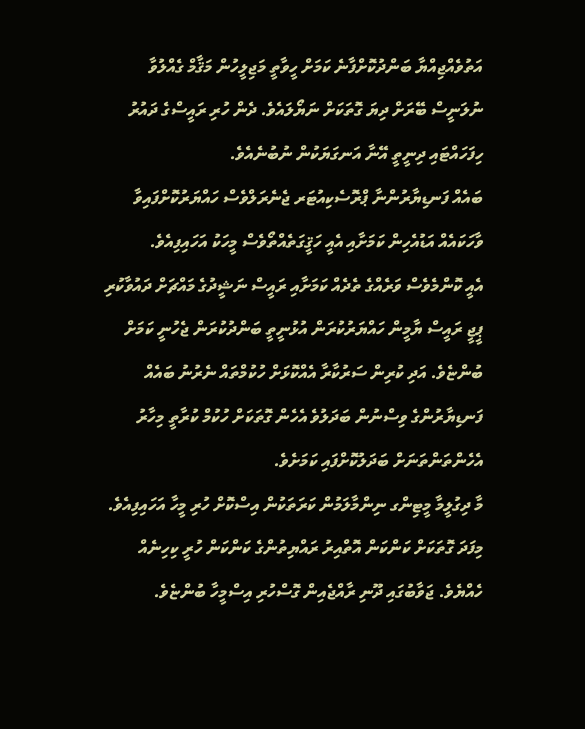އަތުވެއްޖިއްޔާ ބަންދުކޮށްފާނެ ކަމަށް ހީވާތީ މަޖިލީހުން މަޤާމް ގެއްލުވާ ނުލަނީސް ބޭރަށް ދިޔަ ގޮތަކަށް ނަޔޯލައެވެ. ދެން ހުރި ރައީސްގެ ދައުރު ހިފަހައްޓައި ދިނީތީ އޭނާ އަނގަޔަކުން ނުބުނެއެވެ.
ބައެއް ފަނޑިޔާރުންނާ ޕްރޮސެކިއުޓަރ ޖެނެރަލްވެސް ހައްޔަރުކޮށްފައިވާ ވާހަކައެއް އަޑުއެހިން ކަމަށާއި އެއީ ހަޤީގަތެއްތޯވެސް މީހަކު އަހައިފިއެވެ.
އެއީ ކޮންމެވެސް ވަރެއްގެ ތެދެއް ކަމަށާއި ރައީސް ނަޝީދުގެ މައްޗަށް ދައުވާކުރި ޕީޖީ ރައީސް ޔާމީން ހައްޔަރުކުރަން އުޅުނީތީ ބަންދުކުރަން ޖެހުނީ ކަމަށް ބުންޏެވެ. އަދި ކުރިން ސަރުކާރާ އެއްކޮޅަށް ހުކުމްތައް ނެރުނު ބައެއް ފަނޑިޔާރުންގެ ވިސްނުން ބަދަލުވެ އެހެން ގޮތަކަށް ހުކުމް ކުރާތީ މިހާރު އެހެންތަންތަނަށް ބަދަލުކޮށްފައި ކަމަށެވެ.
މާ ދިގުލީމާ މީޓިންގ ނިންމާލަމުން ކަރަތަކުން އިސްކޮށް ހުރި މީހާ އަހައިފިއެވެ. މިފަދަ ގޮތަކަށް ކަންކަން އޮތްއިރު ރައްޔިތުންގެ ކަންކަން ހުރީ ކިހިނެއް ހެއްޔެވެ. ޖަވާބުގައި ދޫނި ރާއްޖެއިން ގޮސްހުރި އިސްމީހާ ބުންޏެވެ.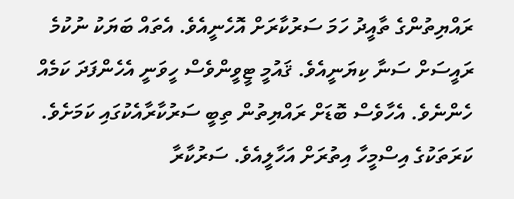ރައްޔިތުންގެ ތާއީދު ހަމަ ސަރުކާރަށް އޮހެނީއެވެ. އެތައް ބަޔަކު ނުކުމެ ރައީސަށް ސަނާ ކިޔަނީއެވެ. ޤައުމީ ޓީވީންވެސް ހީވަނީ އެހެންފަދަ ކަމެއް ހެންނެވެ. އެހާވެސް ބޮޑަށް ރައްޔިތުން ތިބީ ސަރުކާރާއެކުގައި ކަމަށެވެ.
ކަރަތަކުގެ އިސްމީހާ އިތުރަށް އަހާލީއެވެ. ސަރުކާރާ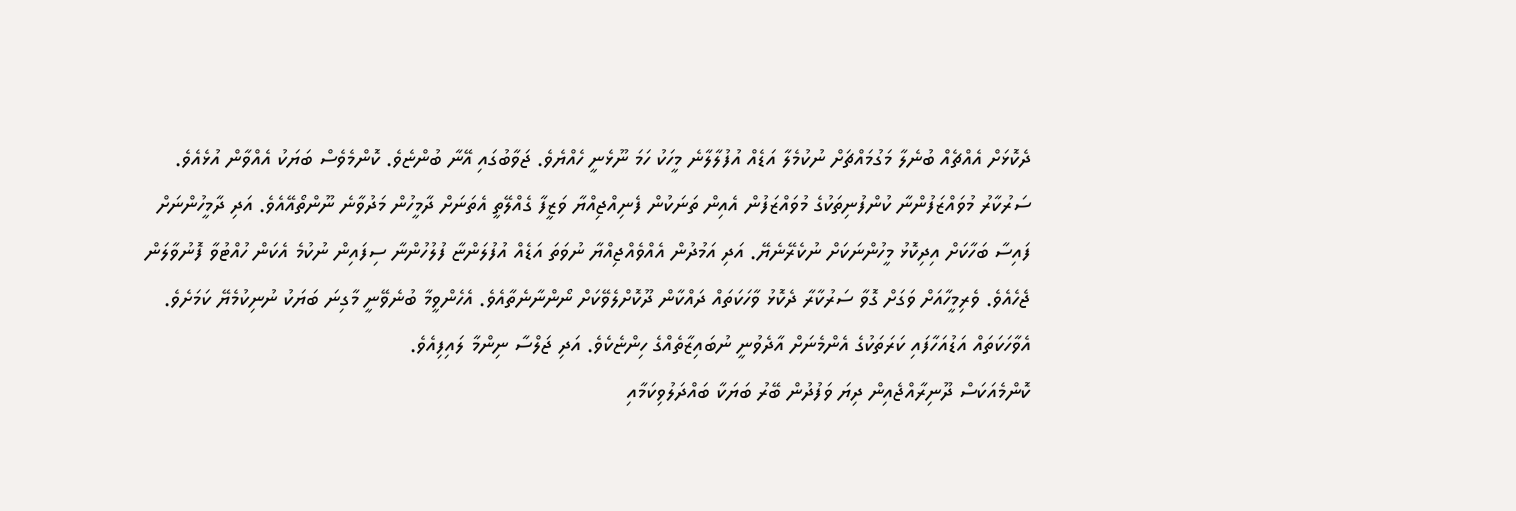ދެކޮޅަށް އެއްޗެއް ބުނެލާ މަގުމައްޗަށް ނުކުމެލާ އަޑެއް އުފުލާލާނެ މީހަކު ހަމަ ނޫޅެނީ ހެއްޔެވެ. ޖަވާބުގައި އޭނާ ބުންޏެވެ. ކޮންމެވެސް ބަޔަކު އެއްވާން އުޅެއެވެ. ސަރުކާރު މުވައްޒަފުންނާ ކުންފުނިތަކުގެ މުވައްޒަފުން އެއިން ތަނަކުން ފެނިއްޖިއްޔާ ވަޒީފާ ގެއްލޭތީ އެތަނަށް ދާމީހުން މަދުވާނެ ނޫންތޯއޭއެވެ. އަދި ދާމީހުންނަށް ފައިސާ ބަހާކަށް އިދިކޮޅު މީހުންނަކަށް ނުކެރޭނެޔޭ. އަދި އަމުދުން އެއްވެއްޖިއްޔާ ނުވަތަ އަޑެއް އުފުލަންޏާ ފުލުހުންނާ ސިފައިން ނުކުމެ އެކަން ހުއްޓުވާ ފޮނުވާލަން ޖެހެއެވެ. ވެރިމީހާއަށް ވަގަށް ގޮވާ ސަރުކާރާ ދެކޮޅު ވާހަކަތައް ދައްކާން ދޫކޮށްލެވޭކަށް ނޯންނާނެތާއެވެ. އެހެންވީމާ ބުނެވޭނީ މާގިނަ ބަޔަކު ނުނިކުމެޔޭ ކަމަށެވެ.
އެވާހަކަތައް އަޑުއަހާފައި ކަރަތަކުގެ އެންމެނަށް އާދެވުނީ ނުބައިޒާތެއްގެ ހިންޏެކެވެ. އަދި ޖަލްސާ ނިންމާ ލައިފިއެވެ.
ކޮންމެއަކަސް ދޫނިރާއްޖެއިން ދިޔަ ވަފުދުން ބޭރު ބަޔަކާ ބައްދަލުވިކަމާއި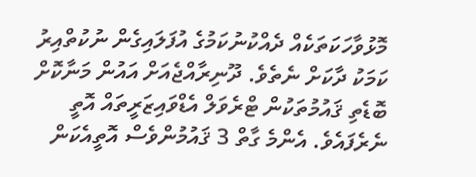މޮޅުވާހަކަތަކެއް ދެއްކުނުކަމުގެ އުފަލައިގެން ނުކުތްއިރު ކަމަކު ދާކަށް ނެތެވެ. ދޫނިރާއްޖެއަށް އައުން މަނާކޮށް ބޮޑެތި ޤައުމުތަކުން ޓްރެވަލް އެޑްވައިޒަރީތައް އޮތީ ނެރެފައެވެ. އެންމެ ގާތް 3 ޤައުމުންވެސް އޮތީއެކަން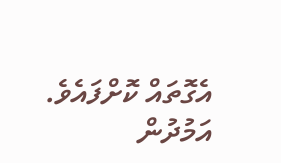އެގޮތައް ކޮށްފައެވެ. އަމުދުން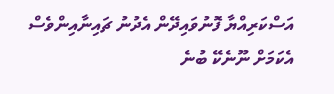އަސްކަރިއްޔާ ފޮނުވައިދޭން އެދުނު ޗައިނާއިންވެސް އެކަމަށް ނޫނެކޭ ބުނެ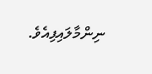ނިންމާލައިފިއެވެ.